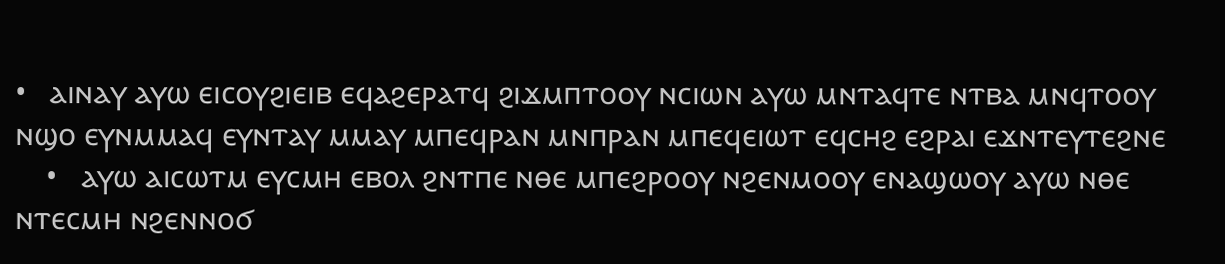•   ⲁⲓⲛⲁⲩ ⲁⲩⲱ ⲉⲓⲥⲟⲩϩⲓⲉⲓⲃ ⲉϥⲁϩⲉⲣⲁⲧϥ ϩⲓϫⲙⲡⲧⲟⲟⲩ ⲛⲥⲓⲱⲛ ⲁⲩⲱ ⲙⲛⲧⲁϥⲧⲉ ⲛⲧⲃⲁ ⲙⲛϥⲧⲟⲟⲩ ⲛϣⲟ ⲉⲩⲛⲙⲙⲁϥ ⲉⲩⲛⲧⲁⲩ ⲙⲙⲁⲩ ⲙⲡⲉϥⲣⲁⲛ ⲙⲛⲡⲣⲁⲛ ⲙⲡⲉϥⲉⲓⲱⲧ ⲉϥⲥⲏϩ ⲉϩⲣⲁⲓ ⲉϫⲛⲧⲉⲩⲧⲉϩⲛⲉ
    •   ⲁⲩⲱ ⲁⲓⲥⲱⲧⲙ ⲉⲩⲥⲙⲏ ⲉⲃⲟⲗ ϩⲛⲧⲡⲉ ⲛⲑⲉ ⲙⲡⲉϩⲣⲟⲟⲩ ⲛϩⲉⲛⲙⲟⲟⲩ ⲉⲛⲁϣⲱⲟⲩ ⲁⲩⲱ ⲛⲑⲉ ⲛⲧⲉⲥⲙⲏ ⲛϩⲉⲛⲛⲟϭ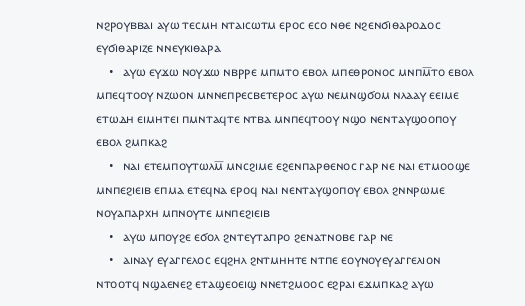ⲛϩⲣⲟⲩⲃⲃⲁⲓ ⲁⲩⲱ ⲧⲉⲥⲙⲏ ⲛⲧⲁⲓⲥⲱⲧⲙ ⲉⲣⲟⲥ ⲉⲥⲟ ⲛⲑⲉ ⲛϩⲉⲛϭⲓⲑⲁⲣⲟⲇⲟⲥ ⲉⲩϭⲓⲑⲁⲣⲓⲍⲉ ⲛⲛⲉⲩⲕⲓⲑⲁⲣⲁ
    •   ⲁⲩⲱ ⲉⲩϫⲱ ⲛⲟⲩϫⲱ ⲛⲃⲣⲣⲉ ⲙⲡⲙⲧⲟ ⲉⲃⲟⲗ ⲙⲡⲉⲑⲣⲟⲛⲟⲥ ⲙⲛⲡⲙ̅ⲧⲟ ⲉⲃⲟⲗ ⲙⲡⲉϥⲧⲟⲟⲩ ⲛⲍⲱⲟⲛ ⲙⲛⲛⲉⲡⲣⲉⲥⲃⲉⲧⲉⲣⲟⲥ ⲁⲩⲱ ⲛⲉⲙⲛϣϭⲟⲙ ⲛⲗⲁⲁⲩ ⲉⲉⲓⲙⲉ ⲉⲧⲱⲇⲏ ⲉⲓⲙⲏⲧⲉⲓ ⲡⲙⲛⲧⲁϥⲧⲉ ⲛⲧⲃⲁ ⲙⲛⲡⲉϥⲧⲟⲟⲩ ⲛϣⲟ ⲛⲉⲛⲧⲁⲩϣⲟⲟⲡⲟⲩ ⲉⲃⲟⲗ ϩⲙⲡⲕⲁϩ
    •   ⲛⲁⲓ ⲉⲧⲉⲙⲡⲟⲩⲧⲱⲗⲙ̅ ⲙⲛⲥϩⲓⲙⲉ ⲉϩⲉⲛⲡⲁⲣⲑⲉⲛⲟⲥ ⲅⲁⲣ ⲛⲉ ⲛⲁⲓ ⲉⲧⲙⲟⲟϣⲉ ⲙⲛⲡⲉϩⲓⲉⲓⲃ ⲉⲡⲙⲁ ⲉⲧⲉϥⲛⲁ ⲉⲣⲟϥ ⲛⲁⲓ ⲛⲉⲛⲧⲁⲩϣⲟⲡⲟⲩ ⲉⲃⲟⲗ ϩⲛⲛⲣⲱⲙⲉ ⲛⲟⲩⲁⲡⲁⲣⲭⲏ ⲙⲡⲛⲟⲩⲧⲉ ⲙⲛⲡⲉϩⲓⲉⲓⲃ
    •   ⲁⲩⲱ ⲙⲡⲟⲩϩⲉ ⲉϭⲟⲗ ϩⲛⲧⲉⲩⲧⲁⲡⲣⲟ ϩⲉⲛⲁⲧⲛⲟⲃⲉ ⲅⲁⲣ ⲛⲉ
    •   ⲁⲓⲛⲁⲩ ⲉⲩⲁⲅⲅⲉⲗⲟⲥ ⲉϥϩⲏⲗ ϩⲛⲧⲙⲏⲏⲧⲉ ⲛⲧⲡⲉ ⲉⲟⲩⲛⲟⲩⲉⲩⲁⲅⲅⲉⲗⲓⲟⲛ ⲛⲧⲟⲟⲧϥ ⲛϣⲁⲉⲛⲉϩ ⲉⲧⲁϣⲉⲟⲉⲓϣ ⲛⲛⲉⲧϩⲙⲟⲟⲥ ⲉϩⲣⲁⲓ ⲉϫⲙⲡⲕⲁϩ ⲁⲩⲱ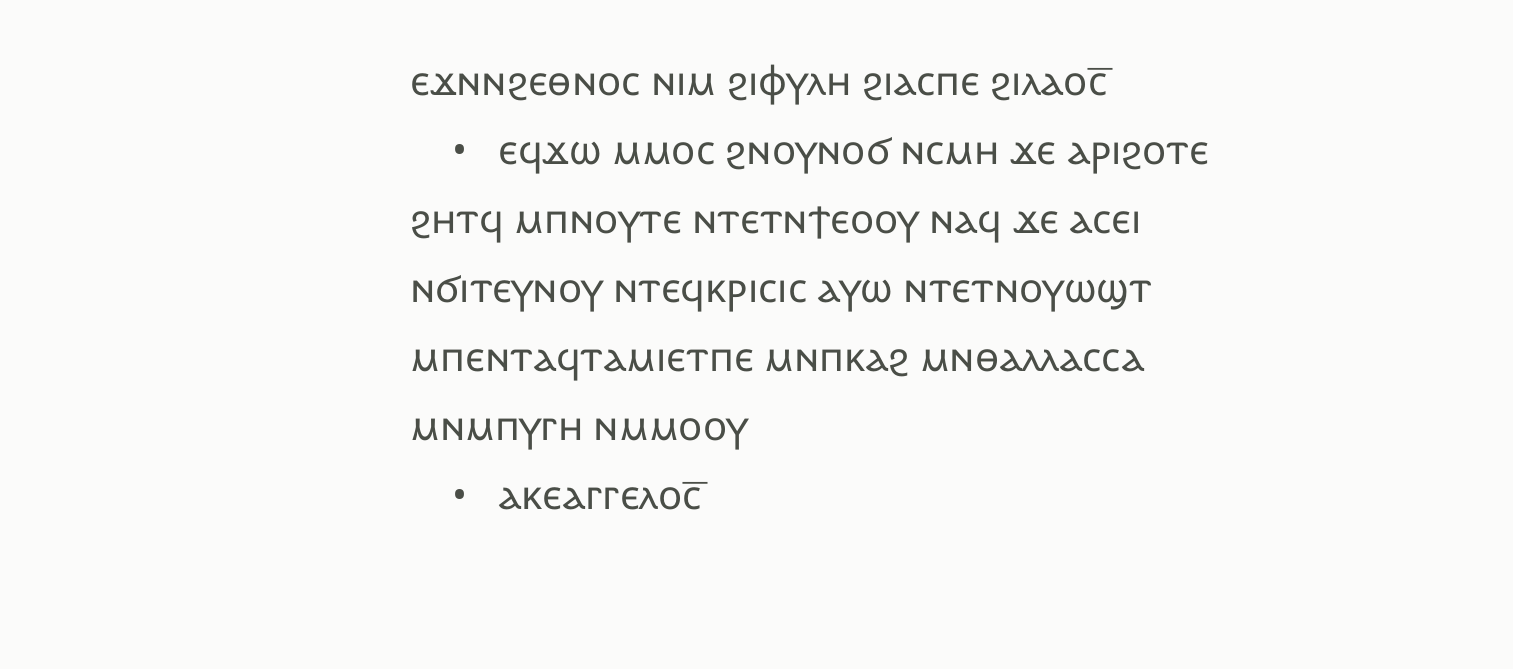ⲉϫⲛⲛϩⲉⲑⲛⲟⲥ ⲛⲓⲙ ϩⲓⲫⲩⲗⲏ ϩⲓⲁⲥⲡⲉ ϩⲓⲗⲁⲟⲥ̅
    •   ⲉϥϫⲱ ⲙⲙⲟⲥ ϩⲛⲟⲩⲛⲟϭ ⲛⲥⲙⲏ ϫⲉ ⲁⲣⲓϩⲟⲧⲉ ϩⲏⲧϥ ⲙⲡⲛⲟⲩⲧⲉ ⲛⲧⲉⲧⲛϯⲉⲟⲟⲩ ⲛⲁϥ ϫⲉ ⲁⲥⲉⲓ ⲛϭⲓⲧⲉⲩⲛⲟⲩ ⲛⲧⲉϥⲕⲣⲓⲥⲓⲥ ⲁⲩⲱ ⲛⲧⲉⲧⲛⲟⲩⲱϣⲧ ⲙⲡⲉⲛⲧⲁϥⲧⲁⲙⲓⲉⲧⲡⲉ ⲙⲛⲡⲕⲁϩ ⲙⲛⲑⲁⲗⲗⲁⲥⲥⲁ ⲙⲛⲙⲡⲩⲅⲏ ⲛⲙⲙⲟⲟⲩ
    •   ⲁⲕⲉⲁⲅⲅⲉⲗⲟⲥ̅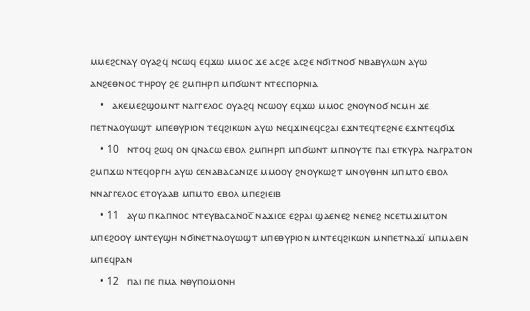ⲙⲙⲉϩⲥⲛⲁⲩ ⲟⲩⲁϩϥ ⲛⲥⲱϥ ⲉϥϫⲱ ⲙⲙⲟⲥ ϫⲉ ⲁⲥϩⲉ ⲁⲥϩⲉ ⲛϭⲓⲧⲛⲟϭ ⲛⲃⲁⲃⲩⲗⲱⲛ ⲁⲩⲱ ⲁⲛϩⲉⲑⲛⲟⲥ ⲧⲏⲣⲟⲩ ϩⲉ ϩⲙⲡⲏⲣⲡ ⲙⲡϭⲱⲛⲧ ⲛⲧⲉⲥⲡⲟⲣⲛⲓⲁ
    •   ⲁⲕⲉⲙⲉϩϣⲟⲙⲛⲧ ⲛⲁⲅⲅⲉⲗⲟⲥ ⲟⲩⲁϩϥ ⲛⲥⲱⲟⲩ ⲉϥϫⲱ ⲙⲙⲟⲥ ϩⲛⲟⲩⲛⲟϭ ⲛⲥⲙⲏ ϫⲉ ⲡⲉⲧⲛⲁⲟⲩⲱϣⲧ ⲙⲡⲉⲑⲩⲣⲓⲟⲛ ⲧⲉϥϩⲓⲕⲱⲛ ⲁⲩⲱ ⲛⲉϥϫⲓⲛⲉϥⲥϩⲁⲓ ⲉϫⲛⲧⲉϥⲧⲉϩⲛⲉ ⲉϫⲛⲧⲉϥϭⲓϫ
    • 10   ⲛⲧⲟϥ ϩⲱϥ ⲟⲛ ϥⲛⲁⲥⲱ ⲉⲃⲟⲗ ϩⲙⲡⲏⲣⲡ ⲙⲡϭⲱⲛⲧ ⲙⲡⲛⲟⲩⲧⲉ ⲡⲁⲓ ⲉⲧⲕⲩⲣⲁ ⲛⲁⲅⲣⲁⲧⲟⲛ ϩⲙⲡϫⲱ ⲛⲧⲉϥⲟⲣⲅⲏ ⲁⲩⲱ ⲥⲉⲛⲁⲃⲁⲥⲁⲛⲓⲍⲉ ⲙⲙⲟⲟⲩ ϩⲛⲟⲩⲕⲱϩⲧ ⲙⲛⲟⲩⲑⲏⲛ ⲙⲡⲙⲧⲟ ⲉⲃⲟⲗ ⲛⲛⲁⲅⲅⲉⲗⲟⲥ ⲉⲧⲟⲩⲁⲁⲃ ⲙⲡⲙⲧⲟ ⲉⲃⲟⲗ ⲙⲡⲉϩⲓⲉⲓⲃ
    • 11   ⲁⲩⲱ ⲡⲕⲁⲡⲛⲟⲥ ⲛⲧⲉⲩⲃⲁⲥⲁⲛⲟⲥ̅ ⲛⲁϫⲓⲥⲉ ⲉϩⲣⲁⲓ ϣⲁⲉⲛⲉϩ ⲛⲉⲛⲉϩ ⲛⲥⲉⲧⲙϫⲓⲙⲧⲟⲛ ⲙⲡⲉϩⲟⲟⲩ ⲙⲛⲧⲉⲩϣⲏ ⲛϭⲓⲛⲉⲧⲛⲁⲟⲩⲱϣⲧ ⲙⲡⲉⲑⲩⲣⲓⲟⲛ ⲙⲛⲧⲉϥϩⲓⲕⲱⲛ ⲙⲛⲡⲉⲧⲛⲁϫⲓ̈ ⲙⲡⲙⲁⲉⲓⲛ ⲙⲡⲉϥⲣⲁⲛ
    • 12   ⲡⲁⲓ ⲡⲉ ⲡⲙⲁ ⲛⲑⲩⲡⲟⲙⲟⲛⲏ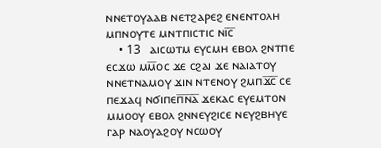ⲛⲛⲉⲧⲟⲩⲁⲁⲃ ⲛⲉⲧϩⲁⲣⲉϩ ⲉⲛⲉⲛⲧⲟⲗⲏ ⲙⲡⲛⲟⲩⲧⲉ ⲙⲛⲧⲡⲓⲥⲧⲓⲥ ⲛⲓ̅ⲥ̅
    • 13   ⲁⲓⲥⲱⲧⲙ ⲉⲩⲥⲙⲏ ⲉⲃⲟⲗ ϩⲛⲧⲡⲉ ⲉⲥϫⲱ ⲙⲙ̅ⲟⲥ ϫⲉ ⲥϩⲁⲓ ϫⲉ ⲛⲁⲓⲁⲧⲟⲩ ⲛⲛⲉⲧⲛⲁⲙⲟⲩ ϫⲓⲛ ⲛⲧⲉⲛⲟⲩ ϩⲙⲡϫ̅ⲥ̅ ⲥⲉ ⲡⲉϫⲁϥ ⲛϭⲓⲡⲉⲡ̅ⲛ̅ⲁ̅ ϫⲉⲕⲁⲥ ⲉⲩⲉⲙⲧⲟⲛ ⲙⲙⲟⲟⲩ ⲉⲃⲟⲗ ϩⲛⲛⲉⲩϩⲓⲥⲉ ⲛⲉⲩϩⲃⲏⲩⲉ ⲅⲁⲣ ⲛⲁⲟⲩⲁϩⲟⲩ ⲛⲥⲱⲟⲩ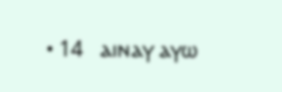• 14   ⲁⲓⲛⲁⲩ ⲁⲩⲱ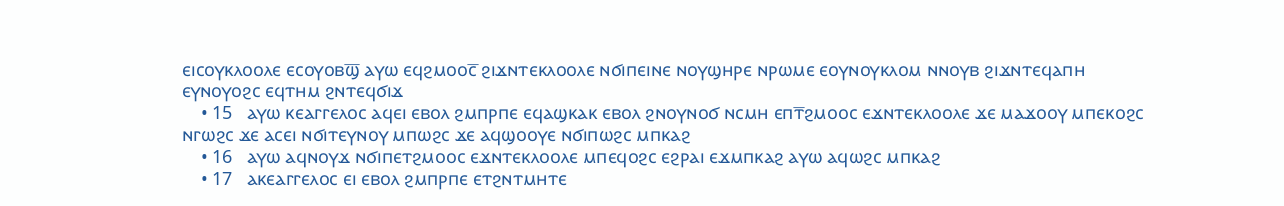ⲉⲓⲥⲟⲩⲕⲗⲟⲟⲗⲉ ⲉⲥⲟⲩⲟⲃϣ̅ ⲁⲩⲱ ⲉϥϩⲙⲟⲟⲥ̅ ϩⲓϫⲛⲧⲉⲕⲗⲟⲟⲗⲉ ⲛϭⲓⲡⲉⲓⲛⲉ ⲛⲟⲩϣⲏⲣⲉ ⲛⲣⲱⲙⲉ ⲉⲟⲩⲛⲟⲩⲕⲗⲟⲙ ⲛⲛⲟⲩⲃ ϩⲓϫⲛⲧⲉϥⲁⲡⲏ ⲉⲩⲛⲟⲩⲟϩⲥ ⲉϥⲧⲏⲙ ϩⲛⲧⲉϥϭⲓϫ
    • 15   ⲁⲩⲱ ⲕⲉⲁⲅⲅⲉⲗⲟⲥ ⲁϥⲉⲓ ⲉⲃⲟⲗ ϩⲙⲡⲣⲡⲉ ⲉϥⲁϣⲕⲁⲕ ⲉⲃⲟⲗ ϩⲛⲟⲩⲛⲟϭ ⲛⲥⲙⲏ ⲉⲡⲧ̅ϩⲙⲟⲟⲥ ⲉϫⲛⲧⲉⲕⲗⲟⲟⲗⲉ ϫⲉ ⲙⲁϫⲟⲟⲩ ⲙⲡⲉⲕⲟϩⲥ ⲛⲅⲱϩⲥ ϫⲉ ⲁⲥⲉⲓ ⲛϭⲓⲧⲉⲩⲛⲟⲩ ⲙⲡⲱϩⲥ ϫⲉ ⲁϥϣⲟⲟⲩⲉ ⲛϭⲓⲡⲱϩⲥ ⲙⲡⲕⲁϩ
    • 16   ⲁⲩⲱ ⲁϥⲛⲟⲩϫ ⲛϭⲓⲡⲉⲧϩⲙⲟⲟⲥ ⲉϫⲛⲧⲉⲕⲗⲟⲟⲗⲉ ⲙⲡⲉϥⲟϩⲥ ⲉϩⲣⲁⲓ ⲉϫⲙⲡⲕⲁϩ ⲁⲩⲱ ⲁϥⲱϩⲥ ⲙⲡⲕⲁϩ
    • 17   ⲁⲕⲉⲁⲅⲅⲉⲗⲟⲥ ⲉⲓ ⲉⲃⲟⲗ ϩⲙⲡⲣⲡⲉ ⲉⲧϩⲛⲧⲙⲏⲧⲉ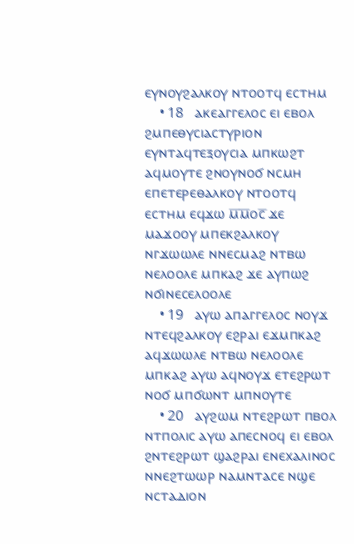ⲉⲩⲛⲟⲩϩⲁⲗⲕⲟⲩ ⲛⲧⲟⲟⲧϥ ⲉⲥⲧⲏⲙ
    • 18   ⲁⲕⲉⲁⲅⲅⲉⲗⲟⲥ ⲉⲓ ⲉⲃⲟⲗ ϩⲙⲡⲉⲑⲩⲥⲓⲁⲥⲧⲩⲣⲓⲟⲛ ⲉⲩⲛⲧⲁϥⲧⲉⲝⲟⲩⲥⲓⲁ ⲙⲡⲕⲱϩⲧ ⲁϥⲙⲟⲩⲧⲉ ϩⲛⲟⲩⲛⲟϭ ⲛⲥⲙⲏ ⲉⲡⲉⲧⲉⲣⲉⲑⲁⲗⲕⲟⲩ ⲛⲧⲟⲟⲧϥ ⲉⲥⲧⲏⲙ ⲉϥϫⲱ ⲙ̅ⲙ̅ⲟⲥ̅ ϫⲉ ⲙⲁϫⲟⲟⲩ ⲙⲡⲉⲕϩⲁⲗⲕⲟⲩ ⲛⲅϫⲱⲱⲗⲉ ⲛⲛⲉⲥⲙⲁϩ ⲛⲧⲃⲱ ⲛⲉⲗⲟⲟⲗⲉ ⲙⲡⲕⲁϩ ϫⲉ ⲁⲩⲡⲱϩ ⲛϭⲓⲛⲉⲥⲉⲗⲟⲟⲗⲉ
    • 19   ⲁⲩⲱ ⲁⲡⲁⲅⲅⲉⲗⲟⲥ ⲛⲟⲩϫ ⲛⲧⲉϥϩⲁⲗⲕⲟⲩ ⲉϩⲣⲁⲓ ⲉϫⲙⲡⲕⲁϩ ⲁϥϫⲱⲱⲗⲉ ⲛⲧⲃⲱ ⲛⲉⲗⲟⲟⲗⲉ ⲙⲡⲕⲁϩ ⲁⲩⲱ ⲁϥⲛⲟⲩϫ ⲉⲧⲉϩⲣⲱⲧ ⲛⲟϭ ⲙⲡϭⲱⲛⲧ ⲙⲡⲛⲟⲩⲧⲉ
    • 20   ⲁⲩϩⲱⲙ ⲛⲧⲉϩⲣⲱⲧ ⲡⲃⲟⲗ ⲛⲧⲡⲟⲗⲓⲥ ⲁⲩⲱ ⲁⲡⲉⲥⲛⲟϥ ⲉⲓ ⲉⲃⲟⲗ ϩⲛⲧⲉϩⲣⲱⲧ ϣⲁϩⲣⲁⲓ ⲉⲛⲉⲭⲁⲗⲓⲛⲟⲥ ⲛⲛⲉϩⲧⲱⲱⲣ ⲛⲁⲙⲛⲧⲁⲥⲉ ⲛϣⲉ ⲛⲥⲧⲁⲇⲓⲟⲛ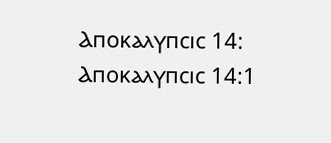Ⲁⲡⲟⲕⲁⲗⲩⲡⲥⲓⲥ 14:
Ⲁⲡⲟⲕⲁⲗⲩⲡⲥⲓⲥ 14:1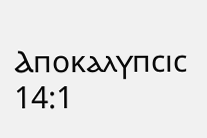Ⲁⲡⲟⲕⲁⲗⲩⲡⲥⲓⲥ 14:1